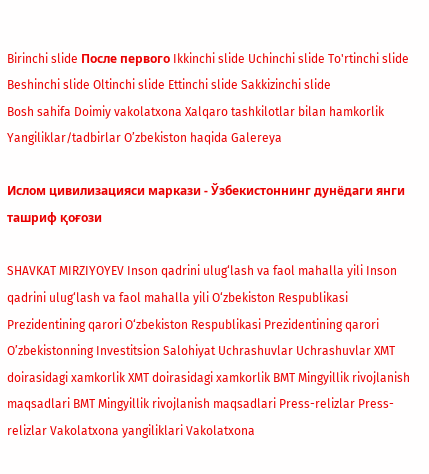Birinchi slide После первого Ikkinchi slide Uchinchi slide To'rtinchi slide Beshinchi slide Oltinchi slide Ettinchi slide Sakkizinchi slide
Bosh sahifa Doimiy vakolatxona Xalqaro tashkilotlar bilan hamkorlik Yangiliklar/tadbirlar O’zbekiston haqida Galereya

Ислом цивилизацияси маркази - Ўзбекистоннинг дунёдаги янги ташриф қоғози

SHAVKAT MIRZIYOYEV Inson qadrini ulug‘lash va faol mahalla yili Inson qadrini ulug‘lash va faol mahalla yili O‘zbekiston Respublikasi Prezidentining qarori O‘zbekiston Respublikasi Prezidentining qarori O’zbekistonning Investitsion Salohiyat Uchrashuvlar Uchrashuvlar XMT doirasidagi xamkorlik XMT doirasidagi xamkorlik BMT Mingyillik rivojlanish maqsadlari BMT Mingyillik rivojlanish maqsadlari Press-relizlar Press-relizlar Vakolatxona yangiliklari Vakolatxona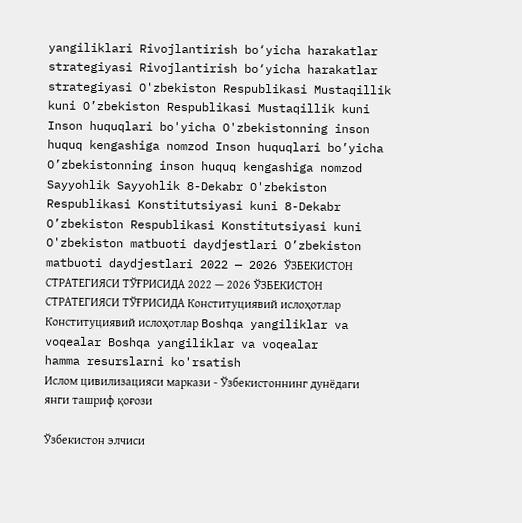yangiliklari Rivojlantirish bo‘yicha harakatlar strategiyasi Rivojlantirish bo‘yicha harakatlar strategiyasi O'zbekiston Respublikasi Mustaqillik kuni O’zbekiston Respublikasi Mustaqillik kuni Inson huquqlari bo'yicha O'zbekistonning inson huquq kengashiga nomzod Inson huquqlari bo’yicha O’zbekistonning inson huquq kengashiga nomzod Sayyohlik Sayyohlik 8-Dekabr O'zbekiston Respublikasi Konstitutsiyasi kuni 8-Dekabr O’zbekiston Respublikasi Konstitutsiyasi kuni O'zbekiston matbuoti daydjestlari O’zbekiston matbuoti daydjestlari 2022 — 2026 ЎЗБЕКИСТОН СТРАТЕГИЯСИ ТЎҒРИСИДА 2022 — 2026 ЎЗБЕКИСТОН СТРАТЕГИЯСИ ТЎҒРИСИДА Конституциявий ислоҳотлар Конституциявий ислоҳотлар Boshqa yangiliklar va voqealar Boshqa yangiliklar va voqealar
hamma resurslarni ko'rsatish
Ислом цивилизацияси маркази - Ўзбекистоннинг дунёдаги янги ташриф қоғози

Ўзбекистон элчиси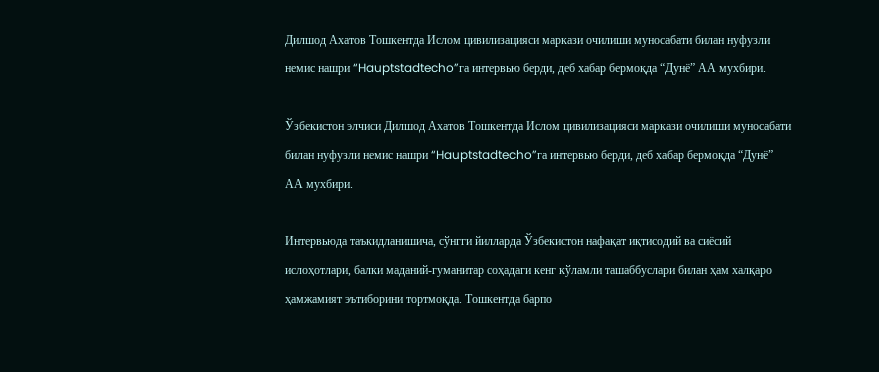Дилшод Ахатов Тошкентда Ислом цивилизацияси маркази очилиши муносабати билан нуфузли немис нашри “Hauptstadtecho”га интервью берди, деб хабар бермоқда “Дунё” АА мухбири.

Ўзбекистон элчиси Дилшод Ахатов Тошкентда Ислом цивилизацияси маркази очилиши муносабати билан нуфузли немис нашри “Hauptstadtecho”га интервью берди, деб хабар бермоқда “Дунё” АА мухбири.

Интервьюда таъкидланишича, сўнгги йилларда Ўзбекистон нафақат иқтисодий ва сиёсий ислоҳотлари, балки маданий-гуманитар соҳадаги кенг кўламли ташаббуслари билан ҳам халқаро ҳамжамият эътиборини тортмоқда. Тошкентда барпо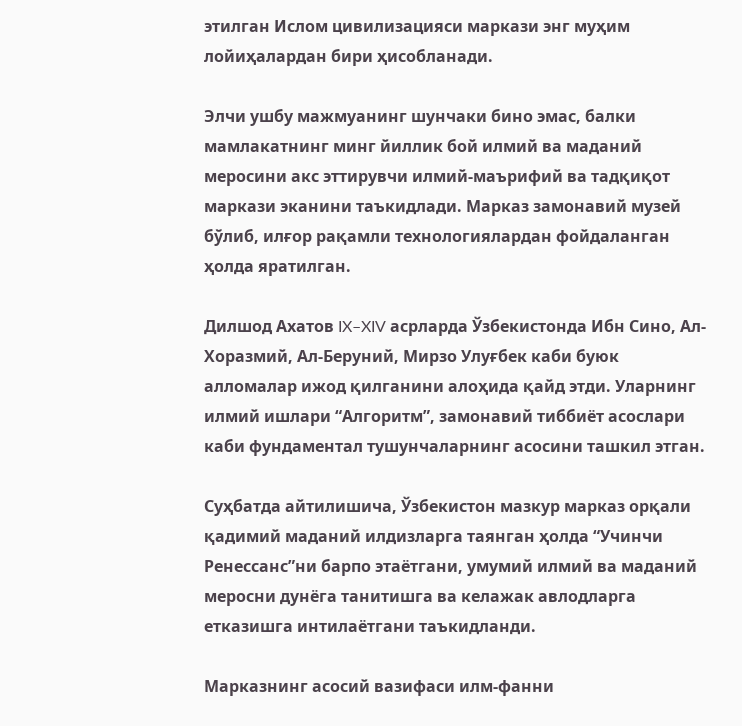этилган Ислом цивилизацияси маркази энг муҳим лойиҳалардан бири ҳисобланади.

Элчи ушбу мажмуанинг шунчаки бино эмас, балки мамлакатнинг минг йиллик бой илмий ва маданий меросини акс эттирувчи илмий-маърифий ва тадқиқот маркази эканини таъкидлади. Марказ замонавий музей бўлиб, илғор рақамли технологиялардан фойдаланган ҳолда яратилган.

Дилшод Ахатов IX–XIV асрларда Ўзбекистонда Ибн Сино, Ал-Хоразмий, Ал-Беруний, Мирзо Улуғбек каби буюк алломалар ижод қилганини алоҳида қайд этди. Уларнинг илмий ишлари “Алгоритм”, замонавий тиббиёт асослари каби фундаментал тушунчаларнинг асосини ташкил этган.

Суҳбатда айтилишича, Ўзбекистон мазкур марказ орқали қадимий маданий илдизларга таянган ҳолда “Учинчи Ренессанс”ни барпо этаётгани, умумий илмий ва маданий меросни дунёга танитишга ва келажак авлодларга етказишга интилаётгани таъкидланди.

Марказнинг асосий вазифаси илм-фанни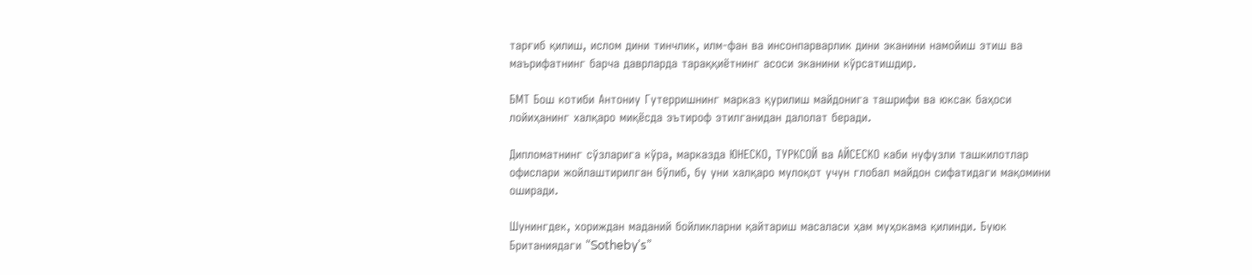тарғиб қилиш, ислом дини тинчлик, илм-фан ва инсонпарварлик дини эканини намойиш этиш ва маърифатнинг барча даврларда тараққиётнинг асоси эканини кўрсатишдир.

БМТ Бош котиби Антониу Гутерришнинг марказ қурилиш майдонига ташрифи ва юксак баҳоси лойиҳанинг халқаро миқёсда эътироф этилганидан далолат беради.

Дипломатнинг сўзларига кўра, марказда ЮНЕСКО, ТУРКСОЙ ва АЙСЕСКО каби нуфузли ташкилотлар офислари жойлаштирилган бўлиб, бу уни халқаро мулоқот учун глобал майдон сифатидаги мақомини оширади.

Шунингдек, хориждан маданий бойликларни қайтариш масаласи ҳам муҳокама қилинди. Буюк Британиядаги “Sotheby’s”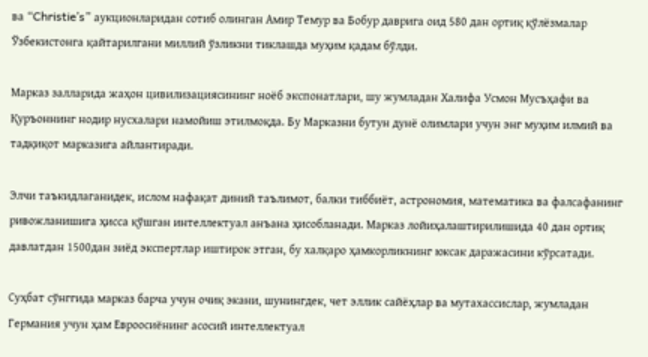ва “Christie’s” аукционларидан сотиб олинган Амир Темур ва Бобур даврига оид 580 дан ортиқ қўлёзмалар Ўзбекистонга қайтарилгани миллий ўзликни тиклашда муҳим қадам бўлди.

Марказ залларида жаҳон цивилизациясининг ноёб экспонатлари, шу жумладан Халифа Усмон Мусъҳафи ва Қуръоннинг нодир нусхалари намойиш этилмоқда. Бу Марказни бутун дунё олимлари учун энг муҳим илмий ва тадқиқот марказига айлантиради.

Элчи таъкидлаганидек, ислом нафақат диний таълимот, балки тиббиёт, астрономия, математика ва фалсафанинг ривожланишига ҳисса қўшган интеллектуал анъана ҳисобланади. Марказ лойиҳалаштирилишида 40 дан ортиқ давлатдан 1500дан зиёд экспертлар иштирок этган, бу халқаро ҳамкорликнинг юксак даражасини кўрсатади.

Суҳбат сўнггида марказ барча учун очиқ экани, шунингдек, чет эллик сайёҳлар ва мутахассислар, жумладан Германия учун ҳам Евроосиёнинг асосий интеллектуал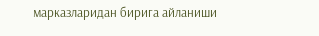марказларидан бирига айланиши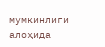мумкинлиги алоҳида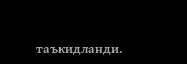таъкидланди.